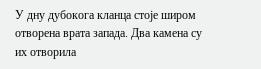У дну дубокога кланца стоје широм отворена врата запада. Два камена су их отворила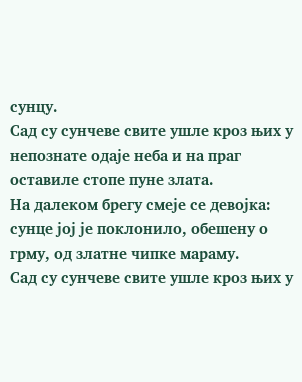сунцу.
Сад су сунчеве свите ушле кроз њих у непознате одаје неба и на праг оставиле стопе пуне злата.
На далеком брегу смеје се девојка: сунце јој је поклонило, обешену о грму, од златне чипке мараму.
Сад су сунчеве свите ушле кроз њих у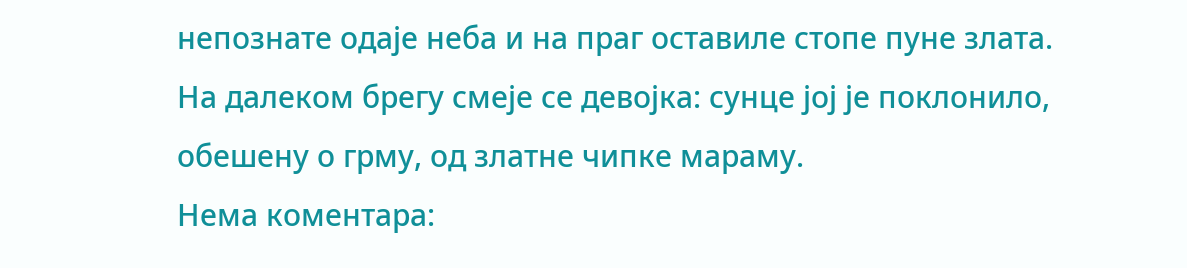непознате одаје неба и на праг оставиле стопе пуне злата.
На далеком брегу смеје се девојка: сунце јој је поклонило, обешену о грму, од златне чипке мараму.
Нема коментара: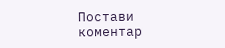Постави коментар